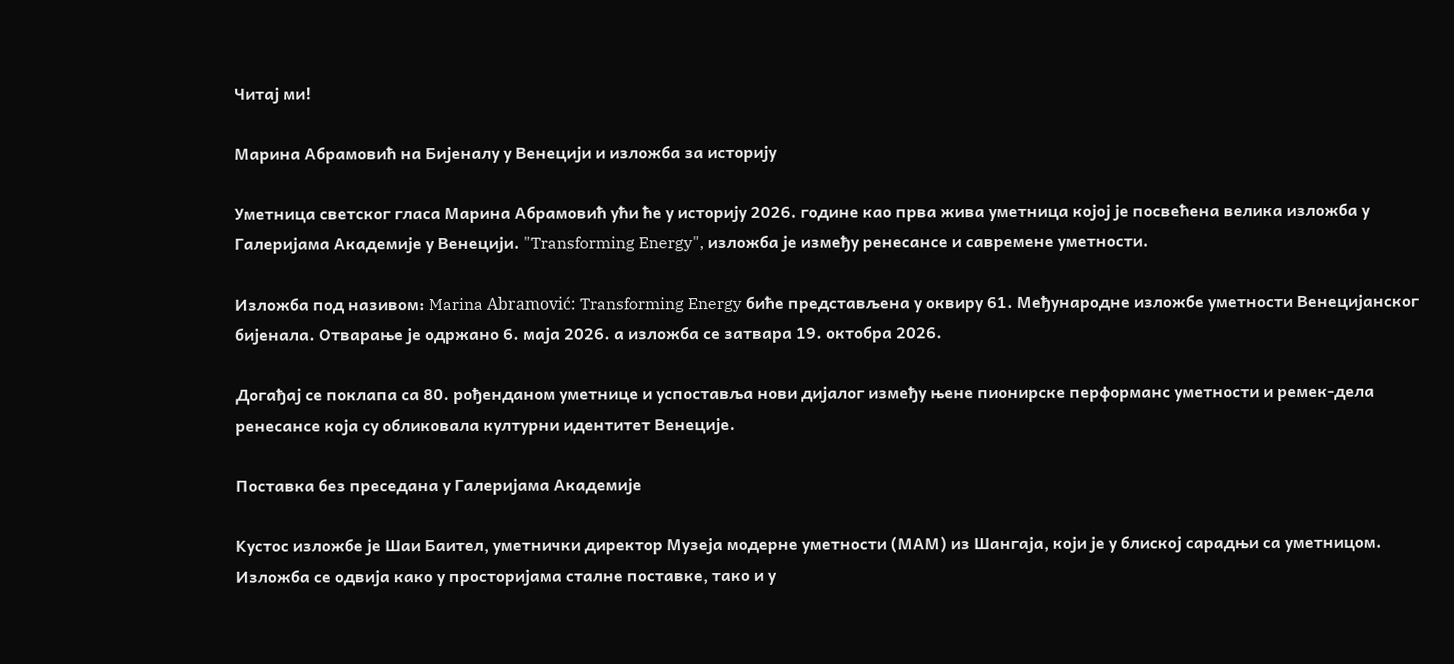Читај ми!

Марина Абрамовић на Бијеналу у Венецији и изложба за историју

Уметница светског гласа Марина Абрамовић ући ће у историју 2026. године као прва жива уметница којој је посвећена велика изложба у Галеријама Академије у Венецији. "Transforming Energy", изложба је између ренесансе и савремене уметности.

Изложба под називом: Marina Abramović: Transforming Energy биће представљена у оквиру 61. Међународне изложбе уметности Венецијанског бијенала. Отварање је одржано 6. маја 2026. а изложба се затвара 19. октобра 2026.

Догађај се поклапа са 80. рођенданом уметнице и успоставља нови дијалог између њене пионирске перформанс уметности и ремек-дела ренесансе која су обликовала културни идентитет Венеције.

Поставка без преседана у Галеријама Академије

Kустос изложбе је Шаи Баител, уметнички директор Музеја модерне уметности (МАМ) из Шангаја, који је у блиској сарадњи са уметницом. Изложба се одвија како у просторијама сталне поставке, тако и у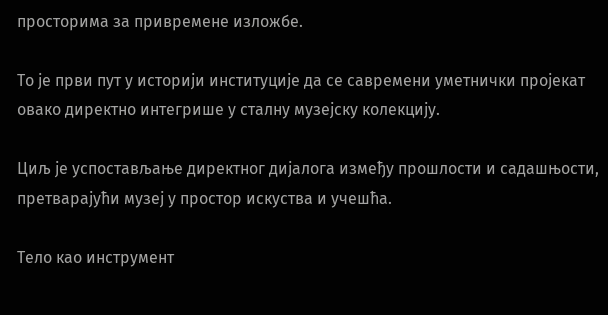просторима за привремене изложбе.

То је први пут у историји институције да се савремени уметнички пројекат овако директно интегрише у сталну музејску колекцију.

Циљ је успостављање директног дијалога између прошлости и садашњости, претварајући музеј у простор искуства и учешћа.

Тело као инструмент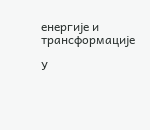енергије и трансформације

У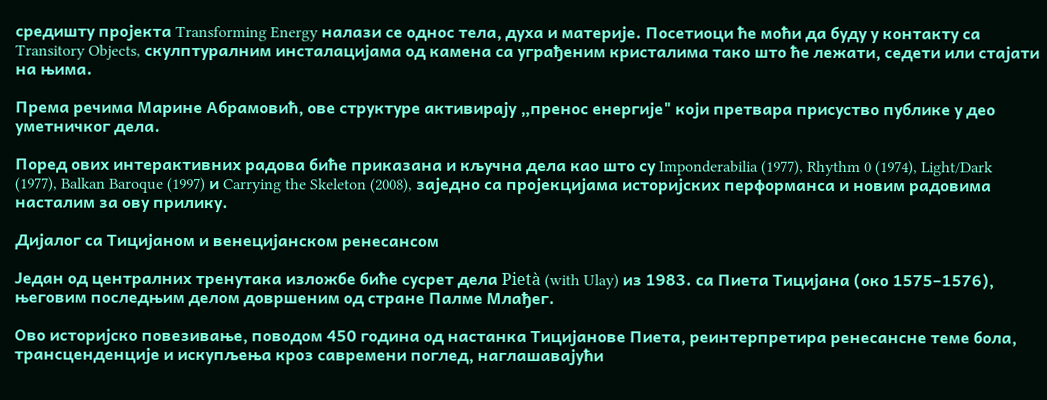средишту пројекта Transforming Energy налази се однос тела, духа и материје. Посетиоци ће моћи да буду у контакту са Transitory Objects, скулптуралним инсталацијама од камена са уграђеним кристалима тако што ће лежати, седети или стајати на њима.

Према речима Марине Абрамовић, ове структуре активирају „пренос енергије" који претвара присуство публике у део уметничког дела.

Поред ових интерактивних радова биће приказана и кључна дела као што су Imponderabilia (1977), Rhythm 0 (1974), Light/Dark (1977), Balkan Baroque (1997) и Carrying the Skeleton (2008), заједно са пројекцијама историјских перформанса и новим радовима насталим за ову прилику.

Дијалог са Тицијаном и венецијанском ренесансом

Један од централних тренутака изложбе биће сусрет дела Pietà (with Ulay) из 1983. са Пиета Тицијана (око 1575–1576), његовим последњим делом довршеним од стране Палме Млађег.

Ово историјско повезивање, поводом 450 година од настанка Тицијанове Пиета, реинтерпретира ренесансне теме бола, трансценденције и искупљења кроз савремени поглед, наглашавајући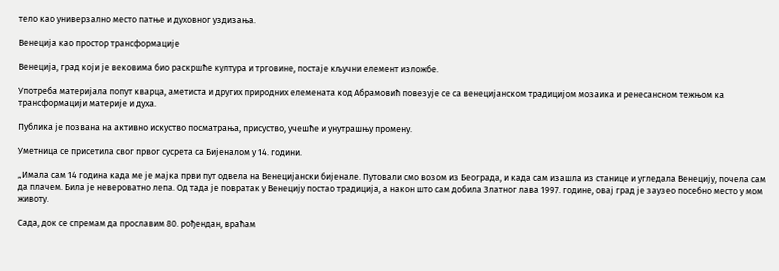тело као универзално место патње и духовног уздизања.

Венеција као простор трансформације

Венеција, град који је вековима био раскршће култура и трговине, постаје кључни елемент изложбе.

Употреба материјала попут кварца, аметиста и других природних елемената код Абрамовић повезује се са венецијанском традицијом мозаика и ренесансном тежњом ка трансформацији материје и духа.

Публика је позвана на активно искуство посматрања, присуство, учешће и унутрашњу промену.

Уметница се присетила свог првог сусрета са Бијеналом у 14. години.

„Имала сам 14 година када ме је мајка први пут одвела на Венецијански бијенале. Путовали смо возом из Београда, и када сам изашла из станице и угледала Венецију, почела сам да плачем. Била је невероватно лепа. Од тада је повратак у Венецију постао традиција, а након што сам добила Златног лава 1997. године, овај град је заузео посебно место у мом животу.

Сада, док се спремам да прославим 80. рођендан, враћам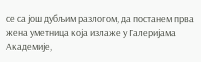се са још дубљим разлогом, да постанем прва жена уметница која излаже у Галеријама Академије,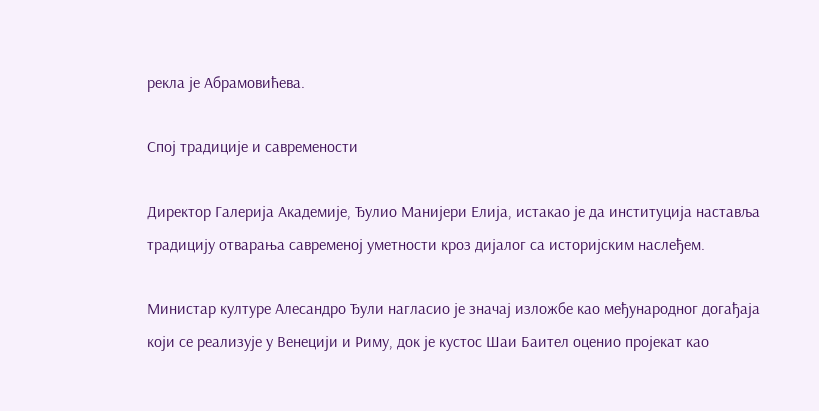рекла је Абрамовићева.

Спој традиције и савремености

Директор Галерија Академије, Ђулио Манијери Елија, истакао је да институција наставља традицију отварања савременој уметности кроз дијалог са историјским наслеђем.

Министар културе Алесандро Ђули нагласио је значај изложбе као међународног догађаја који се реализује у Венецији и Риму, док је кустос Шаи Баител оценио пројекат као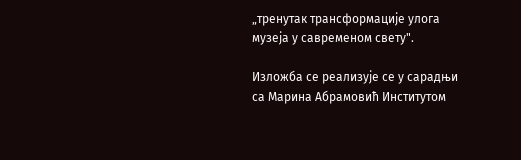„тренутак трансформације улога музеја у савременом свету".

Изложба се реализује се у сарадњи са Марина Абрамовић Институтом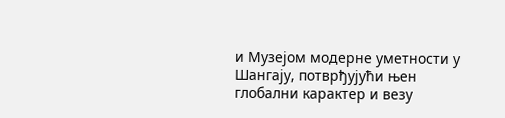и Музејом модерне уметности у Шангају, потврђујући њен глобални карактер и везу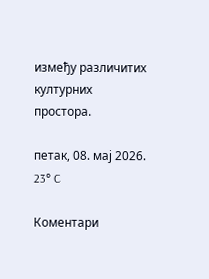између различитих културних простора.

петак, 08. мај 2026.
23° C

Коментари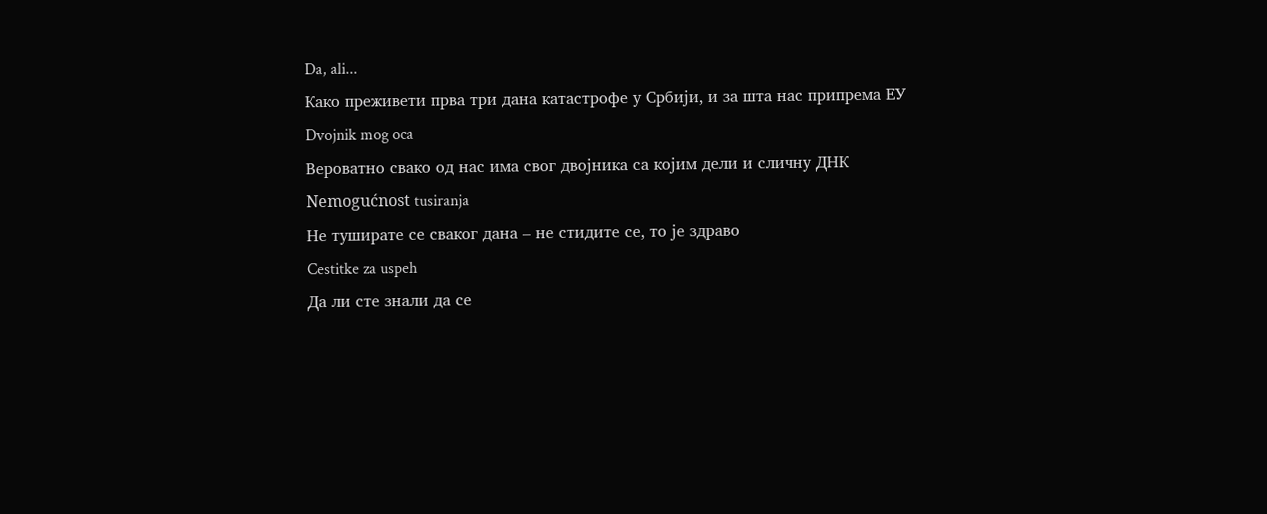Da, ali...
Како преживети прва три дана катастрофе у Србији, и за шта нас припрема ЕУ
Dvojnik mog oca
Вероватно свако од нас има свог двојника са којим дели и сличну ДНК
Nemogućnost tusiranja
Не туширате се сваког дана – не стидите се, то је здраво
Cestitke za uspeh
Да ли сте знали да се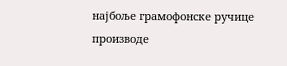најбоље грамофонске ручице производе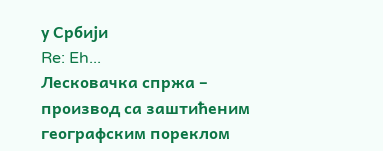у Србији
Re: Eh...
Лесковачка спржа – производ са заштићеним географским пореклом